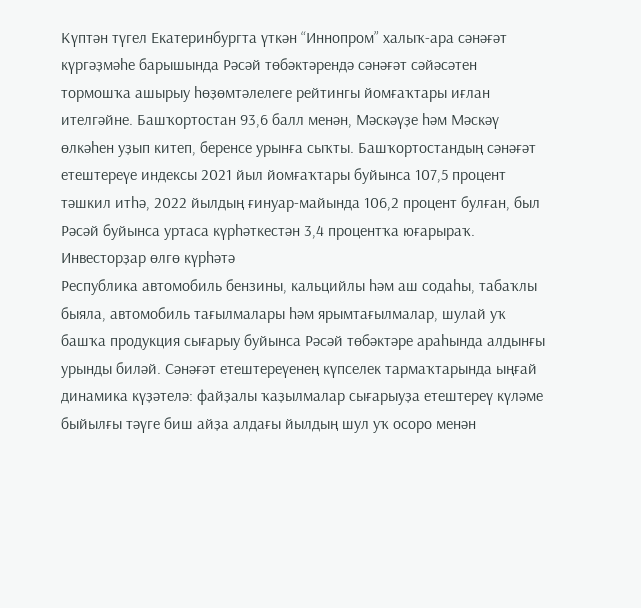Күптән түгел Екатеринбургта үткән “Иннопром” халыҡ-ара сәнәғәт күргәҙмәһе барышында Рәсәй төбәктәрендә сәнәғәт сәйәсәтен тормошҡа ашырыу һөҙөмтәлелеге рейтингы йомғаҡтары иғлан ителгәйне. Башҡортостан 93,6 балл менән, Мәскәүҙе һәм Мәскәү өлкәһен уҙып китеп, беренсе урынға сыҡты. Башҡортостандың сәнәғәт етештереүе индексы 2021 йыл йомғаҡтары буйынса 107,5 процент тәшкил итһә, 2022 йылдың ғинуар-майында 106,2 процент булған, был Рәсәй буйынса уртаса күрһәткестән 3,4 процентҡа юғарыраҡ.
Инвесторҙар өлгө күрһәтә
Республика автомобиль бензины, кальцийлы һәм аш содаһы, табаҡлы быяла, автомобиль тағылмалары һәм ярымтағылмалар, шулай уҡ башҡа продукция сығарыу буйынса Рәсәй төбәктәре араһында алдынғы урынды биләй. Сәнәғәт етештереүенең күпселек тармаҡтарында ыңғай динамика күҙәтелә: файҙалы ҡаҙылмалар сығарыуҙа етештереү күләме быйылғы тәүге биш айҙа алдағы йылдың шул уҡ осоро менән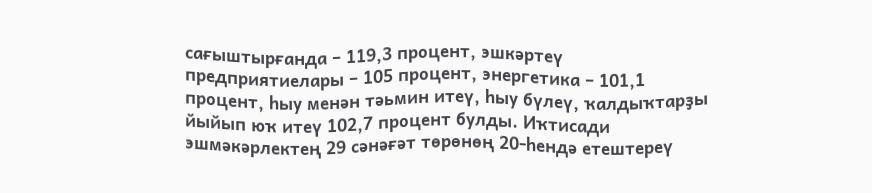сағыштырғанда – 119,3 процент, эшкәртеү предприятиелары – 105 процент, энергетика – 101,1 процент, һыу менән тәьмин итеү, һыу бүлеү, ҡалдыҡтарҙы йыйып юҡ итеү 102,7 процент булды. Иҡтисади эшмәкәрлектең 29 сәнәғәт төрөнөң 20-һендә етештереү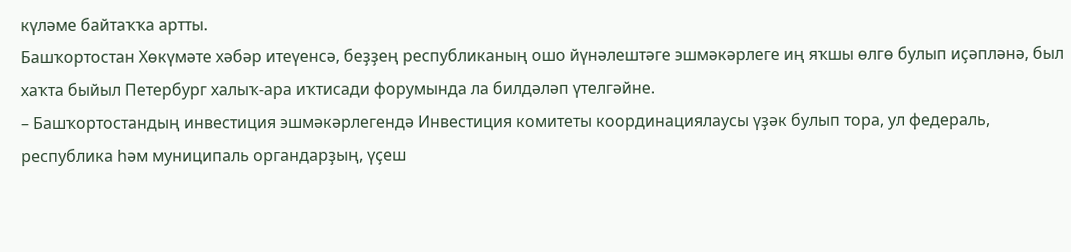күләме байтаҡҡа артты.
Башҡортостан Хөкүмәте хәбәр итеүенсә, беҙҙең республиканың ошо йүнәлештәге эшмәкәрлеге иң яҡшы өлгө булып иҫәпләнә, был хаҡта быйыл Петербург халыҡ-ара иҡтисади форумында ла билдәләп үтелгәйне.
– Башҡортостандың инвестиция эшмәкәрлегендә Инвестиция комитеты координациялаусы үҙәк булып тора, ул федераль, республика һәм муниципаль органдарҙың, үҫеш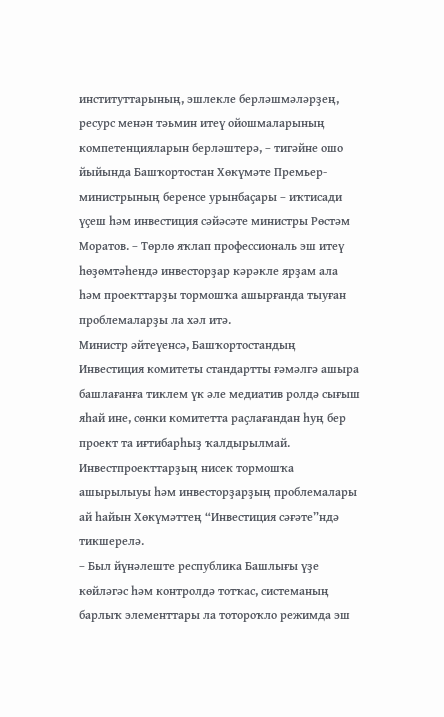институттарының, эшлекле берләшмәләрҙең, ресурс менән тәьмин итеү ойошмаларының компетенцияларын берләштерә, – тигәйне ошо йыйында Башҡортостан Хөкүмәте Премьер-министрының беренсе урынбаҫары – иҡтисади үҫеш һәм инвестиция сәйәсәте министры Рөстәм Моратов. – Төрлө яҡлап профессиональ эш итеү һөҙөмтәһендә инвесторҙар кәрәкле ярҙам ала һәм проекттарҙы тормошҡа ашырғанда тыуған проблемаларҙы ла хәл итә.
Министр әйтеүенсә, Башҡортостандың Инвестиция комитеты стандартты ғәмәлгә ашыра башлағанға тиклем үк әле медиатив ролдә сығыш яһай ине, сөнки комитетта раҫлағандан һуң бер проект та иғтибарһыҙ ҡалдырылмай. Инвестпроекттарҙың нисек тормошҡа ашырылыуы һәм инвесторҙарҙың проблемалары ай һайын Хөкүмәттең “Инвестиция сәғәте”ндә тикшерелә.
– Был йүнәлеште республика Башлығы үҙе көйләгәс һәм контролдә тотҡас, системаның барлыҡ элементтары ла тотороҡло режимда эш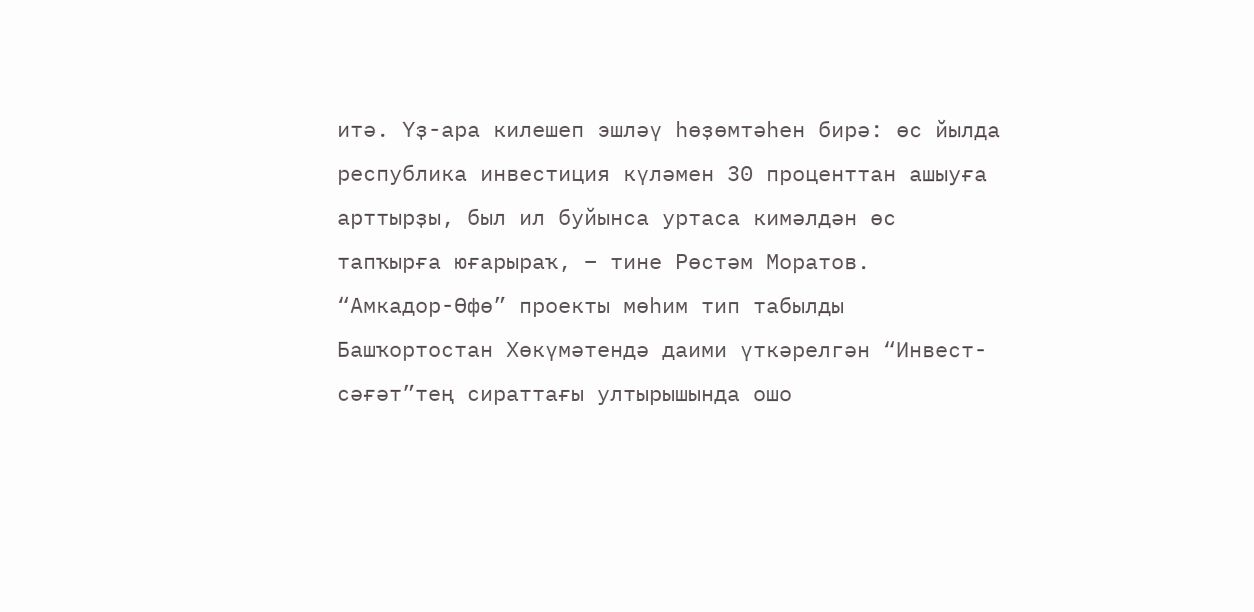итә. Үҙ-ара килешеп эшләү һөҙөмтәһен бирә: өс йылда республика инвестиция күләмен 30 проценттан ашыуға арттырҙы, был ил буйынса уртаса кимәлдән өс тапҡырға юғарыраҡ, – тине Рөстәм Моратов.
“Амкадор-Өфө” проекты мөһим тип табылды
Башҡортостан Хөкүмәтендә даими үткәрелгән “Инвест-сәғәт”тең сираттағы ултырышында ошо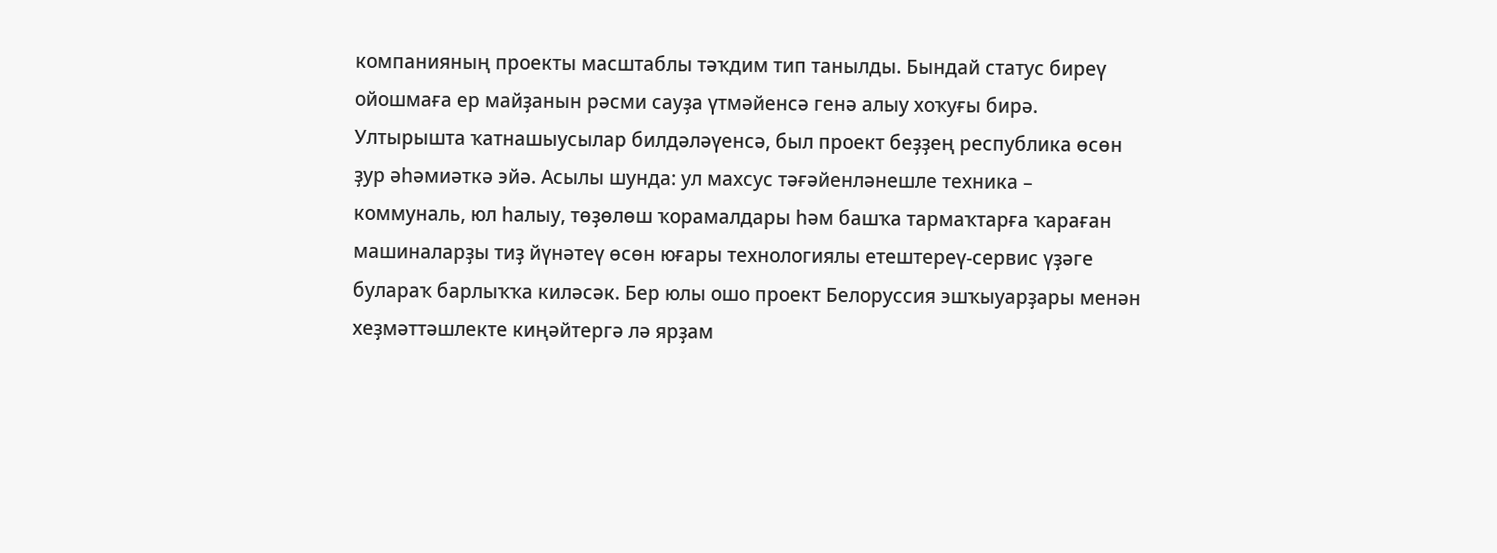компанияның проекты масштаблы тәҡдим тип танылды. Бындай статус биреү ойошмаға ер майҙанын рәсми сауҙа үтмәйенсә генә алыу хоҡуғы бирә.
Ултырышта ҡатнашыусылар билдәләүенсә, был проект беҙҙең республика өсөн ҙур әһәмиәткә эйә. Асылы шунда: ул махсус тәғәйенләнешле техника – коммуналь, юл һалыу, төҙөлөш ҡорамалдары һәм башҡа тармаҡтарға ҡараған машиналарҙы тиҙ йүнәтеү өсөн юғары технологиялы етештереү-сервис үҙәге булараҡ барлыҡҡа киләсәк. Бер юлы ошо проект Белоруссия эшҡыуарҙары менән хеҙмәттәшлекте киңәйтергә лә ярҙам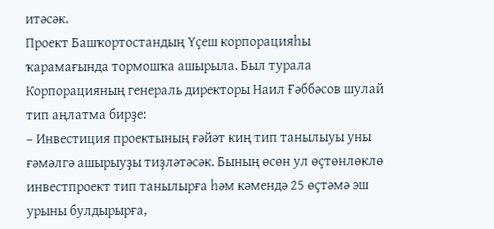итәсәк.
Проект Башҡортостандың Үҫеш корпорацияһы ҡарамағында тормошҡа ашырыла. Был турала Корпорацияның генераль директоры Наил Ғәббәсов шулай тип аңлатма бирҙе:
– Инвестиция проектының ғәйәт киң тип танылыуы уны ғәмәлгә ашырыуҙы тиҙләтәсәк. Бының өсөн ул өҫтөнлөклө инвестпроект тип танылырға һәм кәмендә 25 өҫтәмә эш урыны булдырырға,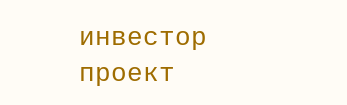инвестор проект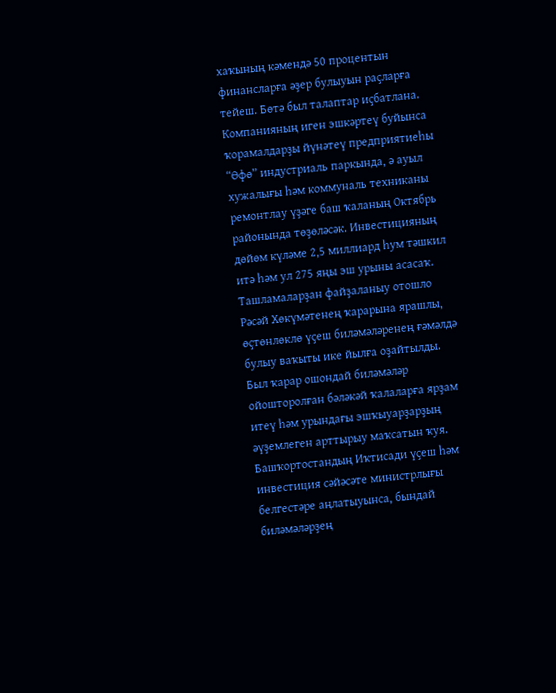хаҡының кәмендә 50 процентын финансларға әҙер булыуын раҫларға тейеш. Бөтә был талаптар иҫбатлана.
Компанияның иген эшкәртеү буйынса ҡорамалдарҙы йүнәтеү предприятиеһы “Өфө” индустриаль паркында, ә ауыл хужалығы һәм коммуналь техниканы ремонтлау үҙәге баш ҡаланың Октябрь районында төҙөләсәк. Инвестицияның дөйөм күләме 2,5 миллиард һум тәшкил итә һәм ул 275 яңы эш урыны асасаҡ.
Ташламаларҙан файҙаланыу отошло
Рәсәй Хөкүмәтенең ҡарарына ярашлы, өҫтөнлөклө үҫеш биләмәләренең ғәмәлдә булыу ваҡыты ике йылға оҙайтылды. Был ҡарар ошондай биләмәләр ойошторолған бәләкәй ҡалаларға ярҙам итеү һәм урындағы эшҡыуарҙарҙың әүҙемлеген арттырыу маҡсатын ҡуя. Башҡортостандың Иҡтисади үҫеш һәм инвестиция сәйәсәте министрлығы белгестәре аңлатыуынса, бындай биләмәләрҙең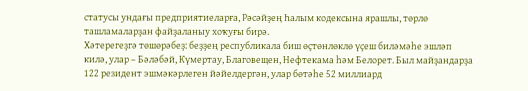статусы ундағы предприятиеларға, Рәсәйҙең Һалым кодексына ярашлы, төрлө ташламаларҙан файҙаланыу хоҡуғы бирә.
Хәтерегеҙгә төшөрәбеҙ: беҙҙең республикала биш өҫтөнлөклө үҫеш биләмәһе эшләп килә, улар – Бәләбәй, Күмертау, Благовещен, Нефтекама һәм Белорет. Был майҙандарҙа 122 резидент эшмәкәрлеген йәйелдергән, улар бөтәһе 52 миллиард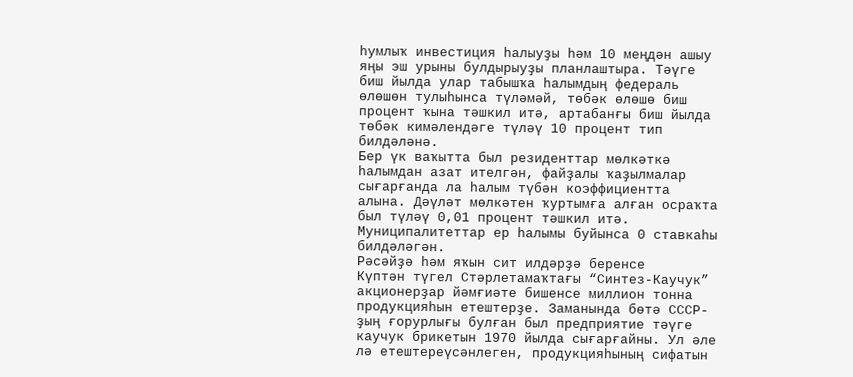һумлыҡ инвестиция һалыуҙы һәм 10 меңдән ашыу яңы эш урыны булдырыуҙы планлаштыра. Тәүге биш йылда улар табышҡа һалымдың федераль өлөшөн тулыһынса түләмәй, төбәк өлөшө биш процент ҡына тәшкил итә, артабанғы биш йылда төбәк кимәлендәге түләү 10 процент тип билдәләнә.
Бер үк ваҡытта был резиденттар мөлкәткә һалымдан азат ителгән, файҙалы ҡаҙылмалар сығарғанда ла һалым түбән коэффициентта алына. Дәүләт мөлкәтен ҡуртымға алған осраҡта был түләү 0,01 процент тәшкил итә. Муниципалитеттар ер һалымы буйынса 0 ставкаһы билдәләгән.
Рәсәйҙә һәм яҡын сит илдәрҙә беренсе
Күптән түгел Стәрлетамаҡтағы “Синтез-Каучук” акционерҙар йәмғиәте бишенсе миллион тонна продукцияһын етештерҙе. Заманында бөтә СССР-ҙың ғорурлығы булған был предприятие тәүге каучук брикетын 1970 йылда сығарғайны. Ул әле лә етештереүсәнлеген, продукцияһының сифатын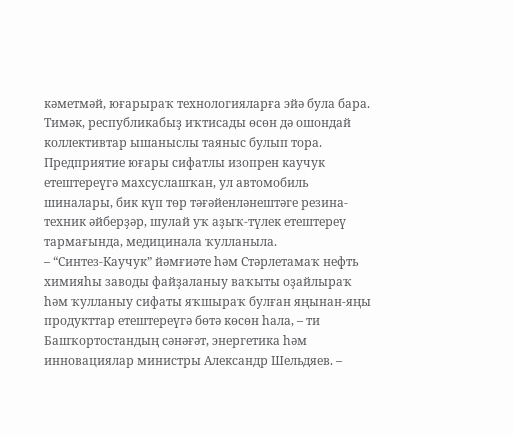кәметмәй, юғарыраҡ технологияларға эйә була бара. Тимәк, республикабыҙ иҡтисады өсөн дә ошондай коллективтар ышаныслы таяныс булып тора. Предприятие юғары сифатлы изопрен каучук етештереүгә махсуслашҡан, ул автомобиль шиналары, бик күп төр тәғәйенләнештәге резина-техник әйберҙәр, шулай уҡ аҙыҡ-түлек етештереү тармағында, медицинала ҡулланыла.
– “Синтез-Каучук” йәмғиәте һәм Стәрлетамаҡ нефть химияһы заводы файҙаланыу ваҡыты оҙайлыраҡ һәм ҡулланыу сифаты яҡшыраҡ булған яңынан-яңы продукттар етештереүгә бөтә көсөн һала, – ти Башҡортостандың сәнәғәт, энергетика һәм инновациялар министры Александр Шельдяев. –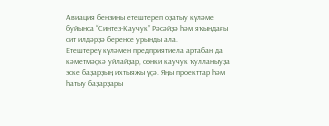Авиация бензины етештереп оҙатыу күләме буйынса “Синтез-Каучук” Рәсәйҙә һәм яҡындағы сит илдәрҙә беренсе урынды ала.
Етештереү күләмен предприятиела артабан да кәметмәҫкә уйлайҙар, сөнки каучук ҡулланыуҙа эске баҙарҙың ихтыяжы үҫә. Яңы проекттар һәм һатыу баҙарҙары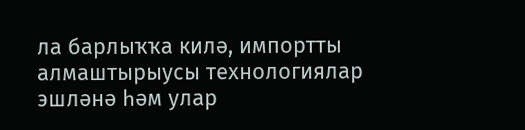ла барлыҡҡа килә, импортты алмаштырыусы технологиялар эшләнә һәм улар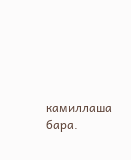камиллаша бара.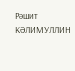Рәшит КӘЛИМУЛЛИН